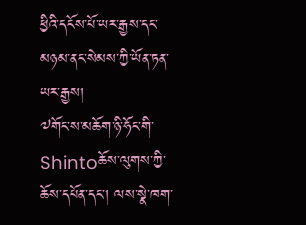ཕྱིའི་དངོས་པོ་ཡར་རྒྱས་དང་མཉམ་ནང་སེམས་ཀྱི་ཡོན་ཏན་ཡར་རྒྱས།
༧གོང་ས་མཆོག་ཉི་ཧོང་གི་Shintoཆོས་ལུགས་ཀྱི་ཆོས་དཔོན་དང་། ལས་སྣེ་ཁག་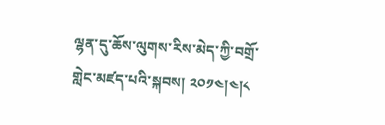ལྷན་དུ་ཆོས་ལུགས་རིས་མེད་ཀྱི་བགྲོ་གླེང་མཛད་པའི་སྐབས། ༢༠༡༤།༤།༨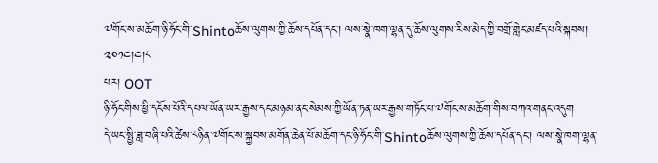༧གོང་ས་མཆོག་ཉི་ཧོང་གི་Shintoཆོས་ལུགས་ཀྱི་ཆོས་དཔོན་དང་། ལས་སྣེ་ཁག་ལྷན་དུ་ཆོས་ལུགས་རིས་མེད་ཀྱི་བགྲོ་གླེང་མཛད་པའི་སྐབས། ༢༠༡༤།༤།༨
པར། OOT
ཉི་ཧོང་གིས་ཕྱི་དངོས་པོའི་དཔལ་ཡོན་ཡར་རྒྱས་དང་མཉམ་ནང་སེམས་ཀྱི་ཡོན་ཏན་ཡར་རྒྱས་གཏོང་པ་༧གོང་ས་མཆོག་གིས་བཀའ་གནང་འདུག
དེ་ཡང་སྤྱི་ཟླ་བཞི་པའི་ཚེས་༨ཉིན་༧གོང་ས་སྐྱབས་མགོན་ཆེན་པོ་མཆོག་དང་ཉི་ཧོང་གི་Shintoཆོས་ལུགས་ཀྱི་ཆོས་དཔོན་དང་། ལས་སྣེ་ཁག་ལྷན་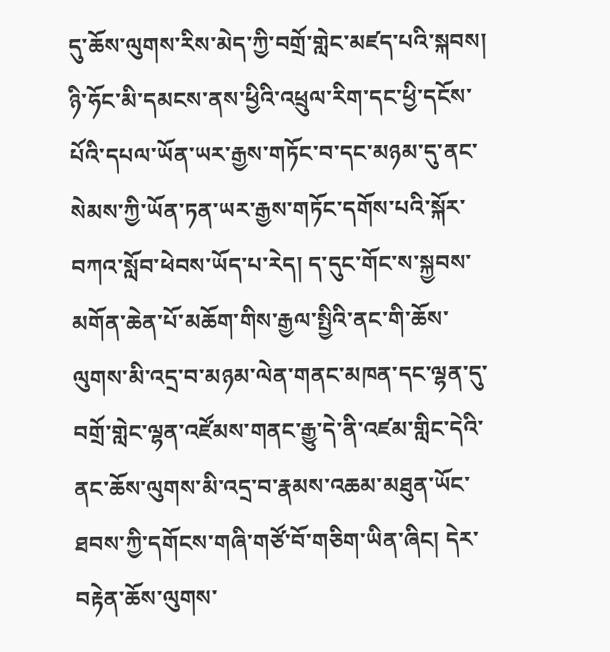དུ་ཆོས་ལུགས་རིས་མེད་ཀྱི་བགྲོ་གླེང་མཛད་པའི་སྐབས། ཉི་ཧོང་མི་དམངས་ནས་ཕྱིའི་འཕྲུལ་རིག་དང་ཕྱི་དངོས་པོའི་དཔལ་ཡོན་ཡར་རྒྱས་གཏོང་བ་དང་མཉམ་དུ་ནང་སེམས་ཀྱི་ཡོན་ཏན་ཡར་རྒྱས་གཏོང་དགོས་པའི་སྐོར་བཀའ་སློབ་ཕེབས་ཡོད་པ་རེད། ད་དུང་གོང་ས་སྐྱབས་མགོན་ཆེན་པོ་མཆོག་གིས་རྒྱལ་སྤྱིའི་ནང་གི་ཆོས་ལུགས་མི་འདྲ་བ་མཉམ་ལེན་གནང་མཁན་དང་ལྷན་དུ་བགྲོ་གླེང་ལྷན་འཛོམས་གནང་རྒྱུ་དེ་ནི་འཛམ་གླིང་དེའི་ནང་ཆོས་ལུགས་མི་འདྲ་བ་རྣམས་འཆམ་མཐུན་ཡོང་ཐབས་ཀྱི་དགོངས་གཞི་གཙོ་བོ་གཅིག་ཡིན་ཞིང། དེར་བརྟེན་ཆོས་ལུགས་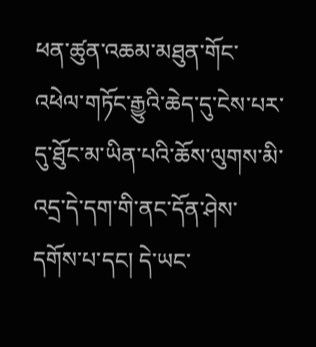ཕན་ཚུན་འཆམ་མཐུན་གོང་འཕེལ་གཏོང་རྒྱུའི་ཆེད་དུ་ངེས་པར་དུ་ཐོུང་མ་ཡིན་པའི་ཆོས་ལུགས་མི་འདྲ་དེ་དག་གི་ནང་དོན་ཤེས་དགོས་པ་དང། དེ་ཡང་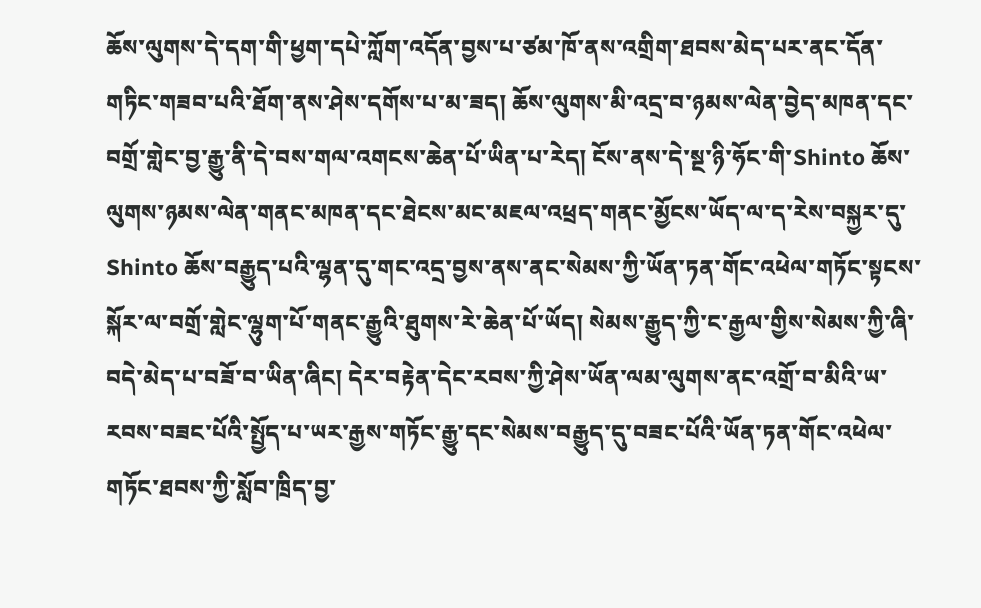ཆོས་ལུགས་དེ་དག་གི་ཕྱག་དཔེ་ཀློག་འདོན་བྱས་པ་ཙམ་ཁོ་ནས་འགྲིག་ཐབས་མེད་པར་ནང་དོན་གཏིང་གཟབ་པའི་ཐོག་ནས་ཤེས་དགོས་པ་མ་ཟད། ཆོས་ལུགས་མི་འདྲ་བ་ཉམས་ལེན་བྱེད་མཁན་དང་བགྲོ་གླེང་བྱ་རྒྱུ་ནི་དེ་བས་གལ་འགངས་ཆེན་པོ་ཡིན་པ་རེད། ངོས་ནས་དེ་སྔ་ཉི་ཧོང་གི་Shinto ཆོས་ལུགས་ཉམས་ལེན་གནང་མཁན་དང་ཐེངས་མང་མཇལ་འཕྲད་གནང་མྱོངས་ཡོད་ལ་ད་རེས་བསྐྱར་དུ་Shinto ཆོས་བརྒྱུད་པའི་ལྷན་དུ་གང་འདྲ་བྱས་ནས་ནང་སེམས་ཀྱི་ཡོན་ཏན་གོང་འཕེལ་གཏོང་སྟངས་སྐོར་ལ་བགྲོ་གླེང་ལྷུག་པོ་གནང་རྒྱུའི་ཐུགས་རེ་ཆེན་པོ་ཡོད། སེམས་རྒྱུད་ཀྱི་ང་རྒྱལ་གྱིས་སེམས་ཀྱི་ཞི་བདེ་མེད་པ་བཟོ་བ་ཡིན་ཞིང། དེར་བརྟེན་དེང་རབས་ཀྱི་ཤེས་ཡོན་ལམ་ལུགས་ནང་འགྲོ་བ་མིའི་ཡ་རབས་བཟང་པོའི་སྤྱོད་པ་ཡར་རྒྱས་གཏོང་རྒྱུ་དང་སེམས་བརྒྱུད་དུ་བཟང་པོའི་ཡོན་ཏན་གོང་འཕེལ་གཏོང་ཐབས་ཀྱི་སློབ་ཁྲིད་བྱ་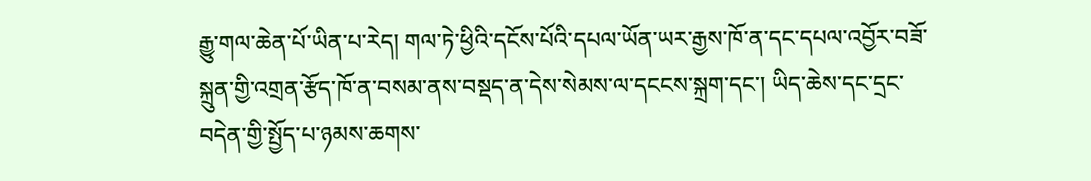རྒྱུ་གལ་ཆེན་པོ་ཡིན་པ་རེད། གལ་ཏེ་ཕྱིའི་དངོས་པོའི་དཔལ་ཡོན་ཡར་རྒྱས་ཁོ་ན་དང་དཔལ་འབྱོར་བཟོ་སྐྲུན་གྱི་འགྲན་རྩོད་ཁོ་ན་བསམ་ནས་བསྡད་ན་དེས་སེམས་ལ་དངངས་སྐྲག་དང་། ཡིད་ཆེས་དང་དྲང་བདེན་གྱི་སྤྱོད་པ་ཉམས་ཆགས་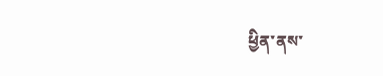ཕྱིན་ནས་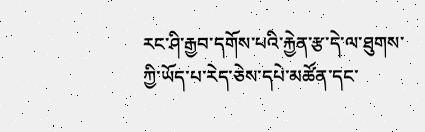རང་ཤི་རྒྱབ་དགོས་པའི་རྐྱེན་རྩ་དེ་ལ་ཐུགས་ཀྱི་ཡོད་པ་རེད་ཅེས་དཔེ་མཚོན་དང་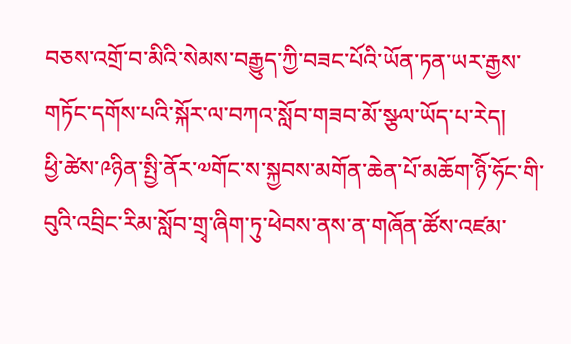བཅས་འགྲོ་བ་མིའི་སེམས་བརྒྱུད་ཀྱི་བཟང་པོའི་ཡོན་ཏན་ཡར་རྒྱས་གཏོང་དགོས་པའི་སྐོར་ལ་བཀའ་སློབ་གཟབ་མོ་སྩལ་ཡོད་པ་རེད།
ཕྱི་ཚེས་༩ཉིན་སྤྱི་ནོར་༧གོང་ས་སྐྱབས་མགོན་ཆེན་པོ་མཆོག་ཉིོ་ཧོང་གི་བུའི་འབྲིང་རིམ་སློབ་གྲྭ་ཞིག་ཏུ་ཕེབས་ནས་ན་གཞོན་ཚོས་འཛམ་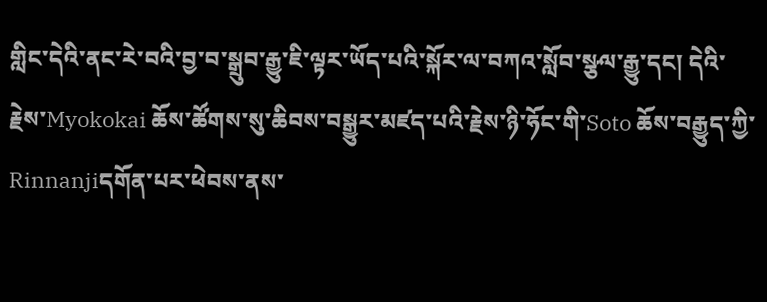གླིང་དེའི་ནང་རེ་བའི་བྱ་བ་སྒྲུབ་རྒྱུ་ཇི་ལྟར་ཡོད་པའི་སྐོར་ལ་བཀའ་སློབ་སྩལ་རྒྱུ་དང། དེའི་རྗེས་Myokokai ཆོས་ཚོགས་སུ་ཆིབས་བསྒྱུར་མཛད་པའི་རྗེས་ཉི་ཧོང་གི་Soto ཆོས་བརྒྱུད་ཀྱི་Rinnanjiདགོན་པར་ཕེབས་ནས་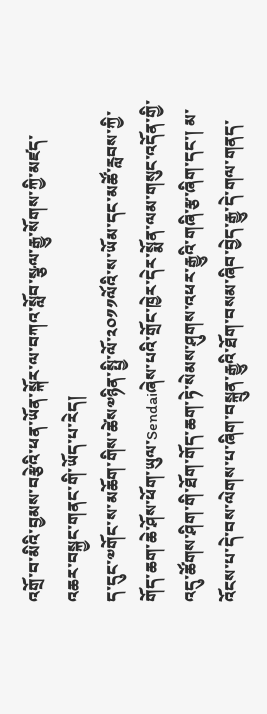འགྲོ་བ་མིའི་བྱམས་བརྩེའི་ཕན་ཡོན་སྐོར་ལ་བཀའ་སློབ་སྩལ་རྒྱུ་སོགས་ཀྱི་མཛད་འཆར་བསྐྱང་གནང་གི་ཡོད་པ་རེད།
ད་དུང་༧གོང་ས་མཆོག་གིས་ཚེས༧ཉིན་སྤྱི་ལོ་༢༠༡༡ལོའི་ས་ཡོམ་དང་མཚོ་རླབས་ཀྱི་གོད་ཆག་ཆེ་ཤོས་ཕོག་ཡུལ་Sendaiཞེས་པའི་གྲོང་ཁྱེར་དེར་སྨོན་ལམ་གསུང་འདོན་གྱི་འདུ་ཚོགས་ཤིག་གི་ཐོག་གོད་ཆག་ཏེ་སེམས་ཤུགས་འཕར་རྒྱུའི་གཞི་རྩ་ཞིག་དང་། མ་འོངས་པ་དེ་བས་ལེགས་པ་ཞིག་བསྐྲུན་རྒྱུའི་ཐོག་བསམ་ཞིབ་བྱེད་རྒྱུ་དེ་གལ་གནད་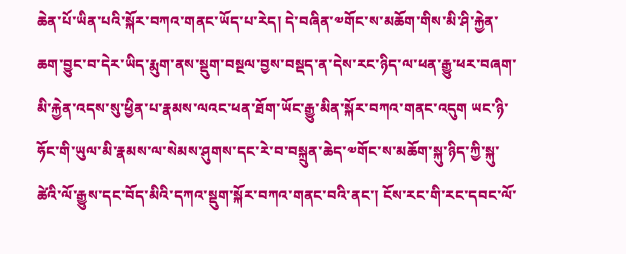ཆེན་པོ་ཡིན་པའི་སྐོར་བཀའ་གནང་ཡོད་པ་རེད། དེ་བཞིན་༧གོང་ས་མཆོག་གིས་མི་ཤི་རྐྱེན་ཆག་བྱུང་བ་དེར་ཡིད་རྨུག་ནས་སྡུག་བསྔལ་བྱས་བསྡད་ན་དེས་རང་ཉིད་ལ་ཕན་རྒྱུ་ཕར་བཞག་མི་རྐྱེན་འདས་སུ་ཕྱིན་པ་རྣམས་ལའང་ཕན་ཐོག་ཡོང་རྒྱུ་མིན་སྐོར་བཀའ་གནང་འདུག ཡང་ཉི་ཧོང་གི་ཡུལ་མི་རྣམས་ལ་སེམས་ཤུགས་དང་རེ་བ་བསྐྲུན་ཆེད་༧གོང་ས་མཆོག་སྐུ་ཉིད་ཀྱི་སྐུ་ཚེའི་ལོ་རྒྱུས་དང་བོད་མིའི་དཀའ་སྡུག་སྐོར་བཀའ་གནང་བའི་ནང་། ངོས་རང་གི་རང་དབང་ལོ་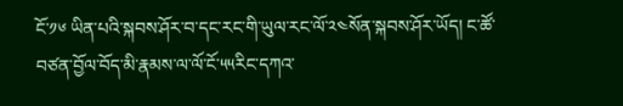ངོ་༡༦ ཡིན་པའི་སྐབས་ཤོར་བ་དང་རང་གི་ཡུལ་རང་ལོ་༢༤སོན་སྐབས་ཤོར་ཡོད། ང་ཚོ་བཙན་བྱོལ་བོད་མི་རྣམས་ལ་ལོ་ངོ་༥༥རིང་དཀའ་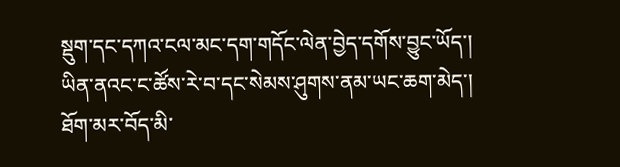སྡུག་དང་དཀའ་ངལ་མང་དག་གདོང་ལེན་བྱེད་དགོས་བྱུང་ཡོད་། ཡིན་ནའང་ང་ཚོས་རེ་བ་དང་སེམས་ཤུགས་ནམ་ཡང་ཆག་མེད་། ཐོག་མར་བོད་མི་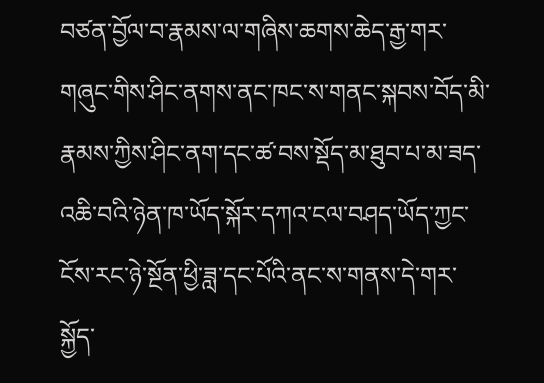བཙན་བྱོལ་བ་རྣམས་ལ་གཞིས་ཆགས་ཆེད་རྒྱ་གར་གཞུང་གིས་ཤིང་ནགས་ནང་ཁང་ས་གནང་སྐབས་བོད་མི་རྣམས་ཀྱིས་ཤིང་ནག་དང་ཚ་བས་སྡོད་མ་ཐུབ་པ་མ་ཟད་འཆི་བའི་ཉེན་ཁ་ཡོད་སྐོར་དཀའ་ངལ་བཤད་ཡོད་ཀྱང་ངོས་རང་ཉེ་སྔོན་ཕྱི་ཟླ་དང་པོའི་ནང་ས་གནས་དེ་གར་སྐྱོད་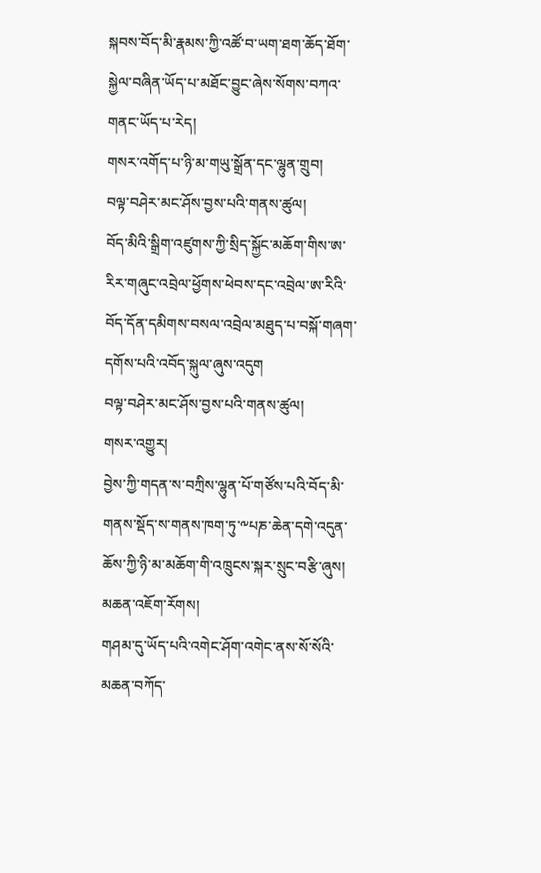སྐབས་བོད་མི་རྣམས་ཀྱི་འཚོ་བ་ཡག་ཐག་ཆོད་ཐོག་སྐྱེལ་བཞིན་ཡོད་པ་མཐོང་བྱུང་ཞེས་སོགས་བཀའ་གནང་ཡོད་པ་རེད།
གསར་འགོད་པ་ཉི་མ་གཡུ་སྒྲོན་དང་ལྷུན་གྲུབ།
བལྟ་བཤེར་མང་ཤོས་བྱས་པའི་གནས་ཚུལ།
བོད་མིའི་སྒྲིག་འཛུགས་ཀྱི་སྲིད་སྐྱོང་མཆོག་གིས་ཨ་རིར་གཞུང་འབྲེལ་ཕྱོགས་ཕེབས་དང་འབྲེལ་ཨ་རིའི་བོད་དོན་དམིགས་བསལ་འབྲེལ་མཐུད་པ་བསྐོ་གཞག་དགོས་པའི་འབོད་སྐུལ་ཞུས་འདུག
བལྟ་བཤེར་མང་ཤོས་བྱས་པའི་གནས་ཚུལ།
གསར་འགྱུར།
བྱེས་ཀྱི་གདན་ས་བཀྲིས་ལྷུན་པོ་གཙོས་པའི་བོད་མི་གནས་སྡོད་ས་གནས་ཁག་ཏུ་༸པཎ་ཆེན་དགེ་འདུན་ཆོས་ཀྱི་ཉི་མ་མཆོག་གི་འཁྲུངས་སྐར་སྲུང་བརྩི་ཞུས།
མཆན་འཇོག་རོགས།
གཤམ་དུ་ཡོད་པའི་འགེང་ཤོག་འགེང་ནས་སོ་སོའི་མཆན་བཀོད་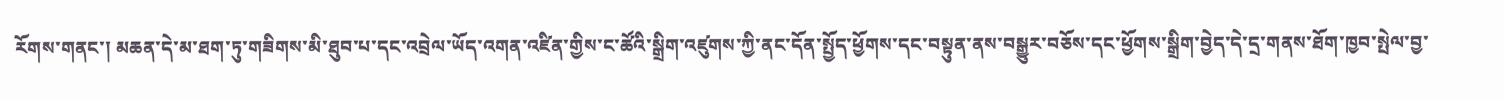རོགས་གནང་། མཆན་དེ་མ་ཐག་ཏུ་གཟིགས་མི་ཐུབ་པ་དང་འབྲེལ་ཡོད་འགན་འཛིན་གྱིས་ང་ཚོའི་སྒྲིག་འཛུགས་ཀྱི་ནང་དོན་སྤྱོད་ཕྱོགས་དང་བསྟུན་ནས་བསྒྱུར་བཅོས་དང་ཕྱོགས་སྒྲིག་བྱེད་དེ་དྲ་གནས་ཐོག་ཁྱབ་སྤེལ་བྱ་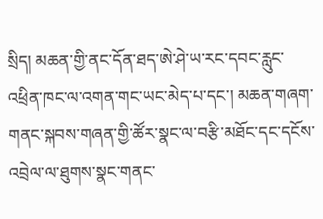སྲིད། མཆན་གྱི་ནང་དོན་ཐད་ཨེ་ཤེ་ཡ་རང་དབང་རླུང་འཕྲིན་ཁང་ལ་འགན་གང་ཡང་མེད་པ་དང་། མཆན་གཞག་གནང་སྐབས་གཞན་གྱི་ཚོར་སྣང་ལ་བརྩི་མཐོང་དང་དངོས་འབྲེལ་ལ་ཐུགས་སྣང་གནང་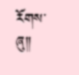རོགས་ཞུ༎